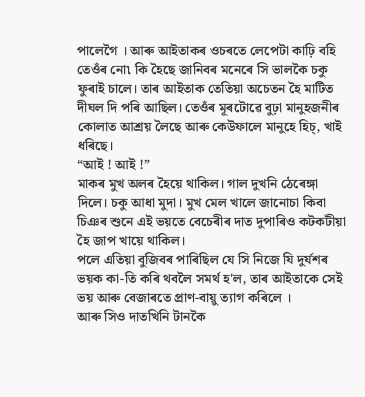পালেগৈ । আৰু আইতাকৰ ওচৰতে লেপেটা কাঢ়ি বহি তেওঁৰ নো৷ কি হৈছে জানিবৰ মনেৰে সি ভালকৈ চকু ফুৰাই চালে। তাৰ আইতাক তেতিয়া অচেতন হৈ মাটিত দীঘল দি পৰি আছিল। তেওঁৰ মূৰটোৱে বুঢ়া মানুহজনীৰ কোলাত আশ্রয় লৈছে আৰু কেউফালে মানুহে হিচ্, খাই ধৰিছে।
“আই ! আই !”
মাকৰ মুখ অলৰ হৈয়ে থাকিল। গাল দুখনি ঠেৰেঙ্গা দিলে। চকু আধা মুদা। মুখ মেল খালে জানোচা কিবা চিঞৰ শুনে এই ভয়তে বেচেৰীৰ দাত দুপাৰিও কটকটীয়া হৈ জাপ খায়ে থাকিল।
পলে এতিয়া বুজিবৰ পাৰিছিল যে সি নিজে যি দুৰ্যশৰ ভয়ক কা-তি কৰি থবলৈ সমর্থ হ'ল, তাৰ আইতাকে সেই ভয় আৰু বেজাৰতে প্রাণ-বায়ু ত্যাগ কৰিলে ।
আৰু সিও দাতখিনি টানকৈ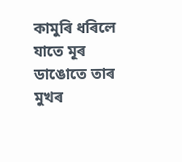কামুৰি ধৰিলে যাতে মূৰ ডাঙোতে তাৰ মুখৰ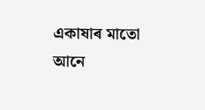একাষাৰ মাতো আনে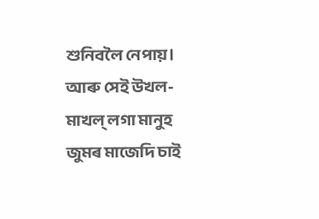শুনিবলৈ নেপায়। আৰু সেই উখল-মাখল্ লগা মানুহ জুমৰ মাজেদি চাই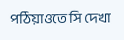পঠিয়াওতে সি দেখা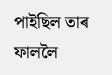পাইছিল তাৰ ফাললৈ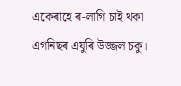একেৰাহে ৰ-লাগি চাই থকা এগনিছৰ এযুৰি উজ্জল চকু।